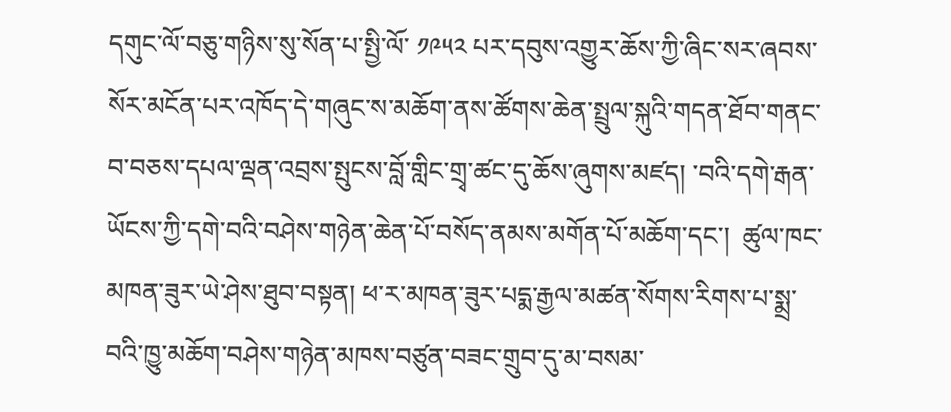དགུང་ལོ་བཅུ་གཉིས་སུ་སོན་པ་སྤྱི་ལོ་ ༡༩༥༢ པར་དབུས་འགྱུར་ཆོས་ཀྱི་ཞིང་སར་ཞབས་སོར་མངོན་པར་འཁོད་དེ་གཞུང་ས་མཆོག་ནས་ཚོགས་ཆེན་སྤྲུལ་སྐུའི་གདན་ཐོབ་གནང་བ་བཅས་དཔལ་ལྡན་འབྲས་སྤུངས་བློ་གླིང་གྲྭ་ཚང་དུ་ཆོས་ཞུགས་མཛད། ་བའི་དགེ་རྒན་ཡོངས་ཀྱི་དགེ་བའི་བཤེས་གཉེན་ཆེན་པོ་བསོད་ནམས་མགོན་པོ་མཆོག་དང་།  ཚུལ་ཁང་མཁན་ཟུར་ཡེ་ཤེས་ཐུབ་བསྟན། ཕ་ར་མཁན་ཟུར་པདྨ་རྒྱལ་མཚན་སོགས་རིགས་པ་སྨྲ་བའི་ཁྱུ་མཆོག་བཤེས་གཉེན་མཁས་བཙུན་བཟང་གྲུབ་དུ་མ་བསམ་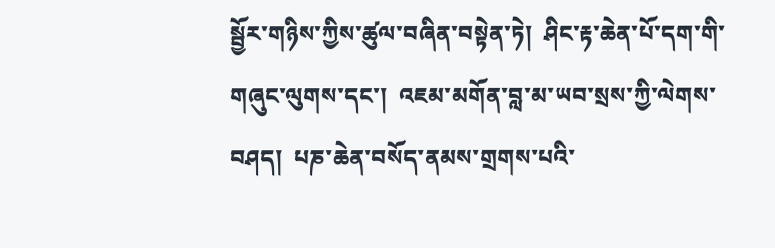སྦྱོར་གཉིས་ཀྱིས་ཚུལ་བཞིན་བསྟེན་ཏེ།  ཤིང་རྟ་ཆེན་པོ་དག་གི་གཞུང་ལུགས་དང་།  འཇམ་མགོན་བླ་མ་ཡབ་སྲས་ཀྱི་ལེགས་བཤད།  པཎ་ཆེན་བསོད་ནམས་གྲགས་པའི་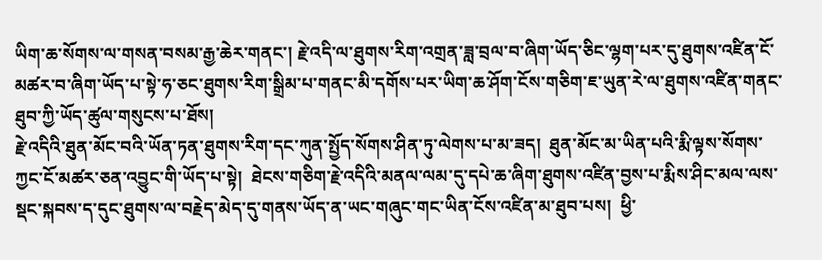ཡིག་ཆ་སོགས་ལ་གསན་བསམ་རྒྱ་ཆེར་གནང་། རྗེ་འདི་ལ་ཐུགས་རིག་འགྲན་ཟླ་བྲལ་བ་ཞིག་ཡོད་ཅིང་ལྷག་པར་དུ་ཐུགས་འཛིན་ངོ་མཚར་བ་ཞིག་ཡོད་པ་སྟེ་ཧ་ཅང་ཐུགས་རིག་སྒྲིམ་པ་གནང་མི་དགོས་པར་ཡིག་ཆ་ཤོག་ངོས་གཅིག་ཇ་ཡུན་རེ་ལ་ཐུགས་འཛིན་གནང་ཐུབ་ཀྱི་ཡོད་ཚུལ་གསུངས་པ་ཐོས།
རྗེ་འདིའི་ཐུན་མོང་བའི་ཡོན་ཏན་ཐུགས་རིག་དང་ཀུན་སྤྱོད་སོགས་ཤིན་ཏུ་ལེགས་པ་མ་ཟད།  ཐུན་མོང་མ་ཡིན་པའི་རྨི་ལྟས་སོགས་ཀྱང་ངོ་མཚར་ཅན་འབྱུང་གི་ཡོད་པ་སྟེ།  ཐེངས་གཅིག་རྗེ་འདིའི་མནལ་ལམ་དུ་དཔེ་ཆ་ཞིག་ཐུགས་འཛིན་བྱས་པ་རྨིས་ཤིང་མལ་ལས་སྡང་སྐབས་ད་དུང་ཐུགས་ལ་བརྗེད་མེད་དུ་གནས་ཡོད་ན་ཡང་གཞུང་གང་ཡིན་ངོས་འཛིན་མ་ཐུབ་པས།  ཕྱི་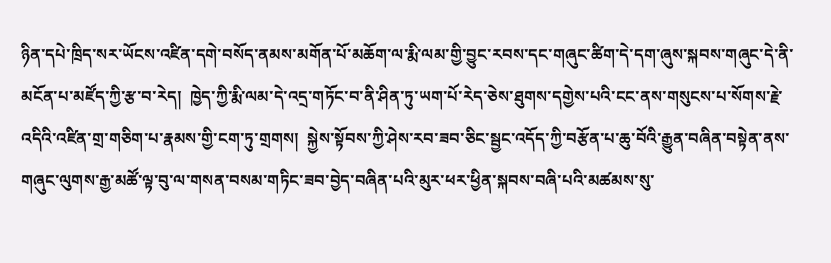ཉིན་དཔེ་ཁྲིད་སར་ཡོངས་འཛིན་དགེ་བསོད་ནམས་མགོན་པོ་མཆོག་ལ་རྨི་ལམ་གྱི་བྱུང་རབས་དང་གཞུང་ཚིག་དེ་དག་ཞུས་སྐབས་གཞུང་དེ་ནི་མངོན་པ་མཛོད་ཀྱི་རྩ་བ་རེད།  ཁྱེད་ཀྱི་རྨི་ལམ་དེ་འདྲ་གཏོང་བ་ནི་ཤིན་ཏུ་ཡག་པོ་རེད་ཅེས་ཐུགས་དགྱེས་པའི་ངང་ནས་གསུངས་པ་སོགས་རྗེ་འདིའི་འཛིན་གྲ་གཅིག་པ་རྣམས་གྱི་ངག་ཏུ་གྲགས།  སྐྱེས་སྟོབས་ཀྱི་ཤེས་རབ་ཟབ་ཅིང་སྦྱང་འདོད་ཀྱི་བརྩོན་པ་ཆུ་བོའི་རྒྱུན་བཞིན་བསྟེན་ནས་གཞུང་ལུགས་རྒྱ་མཚོ་ལྟ་བུ་ལ་གསན་བསམ་གཏིང་ཟབ་བྱེད་བཞིན་པའི་མུར་ཕར་ཕྱིན་སྐབས་བཞི་པའི་མཚམས་སུ་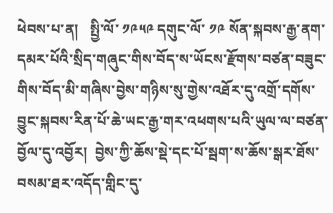ཕེབས་པ་ན།   སྤྱི་ལོ་ ༡༩༥༩ དགུང་ལོ་ ༡༩ སོན་སྐབས་རྒྱ་ནག་དམར་པོའི་སྲིད་གཞུང་གིས་བོད་ས་ཡོངས་རྫོགས་བཙན་བཟུང་གིས་བོད་མི་གཞིས་བྱེས་གཉིས་སུ་གྱེས་འཐོར་དུ་འགྲོ་དགོས་བྱུང་སྐབས་རིན་པོ་ཆེ་ཡང་རྒྱ་གར་འཕགས་པའི་ཡུལ་ལ་བཙན་བྱོལ་དུ་འབྱོར།  བྱེས་ཀྱི་ཆོས་སྡེ་དང་པོ་སྦག་ས་ཆོས་སྒར་ཐོས་བསམ་ཐར་འདོད་གླིང་དུ་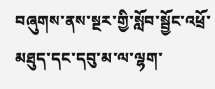བཞུགས་ནས་སྔར་གྱི་སློབ་སྦྱོང་འཕྲོ་མཐུད་དང་དབུ་མ་ལ་ལྷག་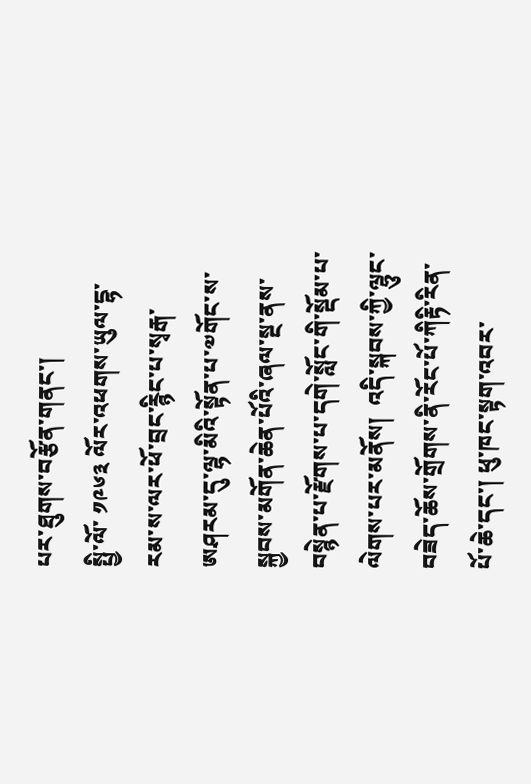པར་ཐུགས་བརྩོན་གནང་།
སྤྱི་ལོ་ ༡༩༦༣ ལོར་འཕགས་ཡུལ་དྷ་རམ་ས་ལར་ཕོ་བྲང་རྙིང་པ་སྭརྒ་ཨཤརམ་དུ་ལྷ་མིའི་སྟོན་པ་༧གོང་ས་སྐྱབས་མགོན་ཆེན་པོའི་ཞལ་སྔ་ནས་བསྙེན་པ་རྫོགས་པ་དགེ་སློང་གི་སྡོམ་པ་ལེགས་པར་མནོས།  འདི་སྐབས་ཀྱི་ལྷུང་བཟེད་ཆོས་གྲོགས་ནི་རོང་པོ་ཀིརྟི་རིན་པོ་ཆེ་དང་། ཕུ་ཁང་སྟག་འབར་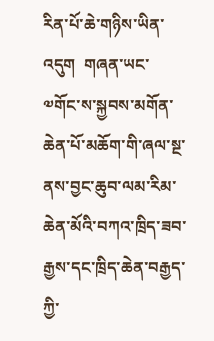རིན་པོ་ཆེ་གཉིས་ཡིན་འདུག  གཞན་ཡང་༧གོང་ས་སྐྱབས་མགོན་ཆེན་པོ་མཆོག་གི་ཞལ་སྔ་ནས་བྱང་ཆུབ་ལམ་རིམ་ཆེན་མོའི་བཀའ་ཁྲིད་ཟབ་རྒྱས་དང་ཁྲིད་ཆེན་བརྒྱད་ཀྱི་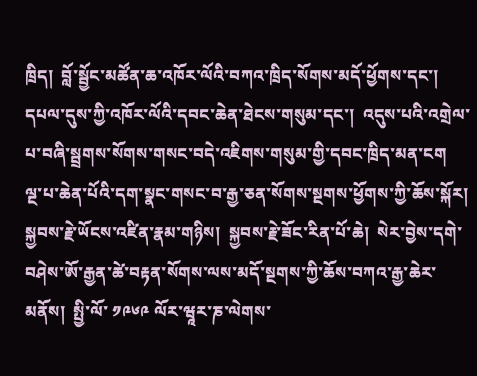ཁྲིད།  བློ་སྦྱོང་མཚོན་ཆ་འཁོར་ལོའི་བཀའ་ཁྲིད་སོགས་མདོ་ཕྱོགས་དང་།  དཔལ་དུས་ཀྱི་འཁོར་ལོའི་དབང་ཆེན་ཐེངས་གསུམ་དང་།  འདུས་པའི་འགྲེལ་པ་བཞི་སྦྲགས་སོགས་གསང་བདེ་འཇིགས་གསུམ་གྱི་དབང་ཁྲིད་མན་ངག  ལྔ་པ་ཆེན་པོའི་དག་སྣང་གསང་བ་རྒྱ་ཅན་སོགས་སྔགས་ཕྱོགས་ཀྱི་ཆོས་སྐོར། སྐྱབས་རྗེ་ཡོངས་འཛིན་རྣམ་གཉིས།  སྐྱབས་རྗེ་ཟོང་རིན་པོ་ཆེ།  སེར་བྱེས་དགེ་བཤེས་ཨོ་རྒྱན་ཚེ་བརྟན་སོགས་ལས་མདོ་སྔགས་ཀྱི་ཆོས་བཀའ་རྒྱ་ཆེར་མནོས།  སྤྱི་ལོ་ ༡༩༦༩ ལོར་ཝཱར་ཎ་ལེགས་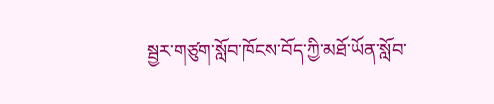སྦྱར་གཙུག་སློབ་ཁོངས་བོད་ཀྱི་མཐོ་ཡོན་སློབ་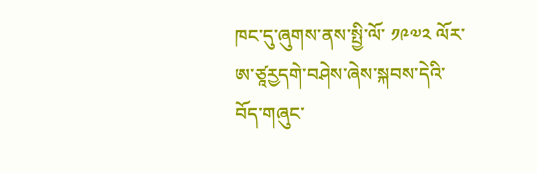ཁང་དུ་ཞུགས་ནས་སྤྱི་ལོ་ ༡༩༧༢ ལོར་ཨ་ཙཱརྱདགེ་བཤེས་ཞེས་སྐབས་དེའི་བོད་གཞུང་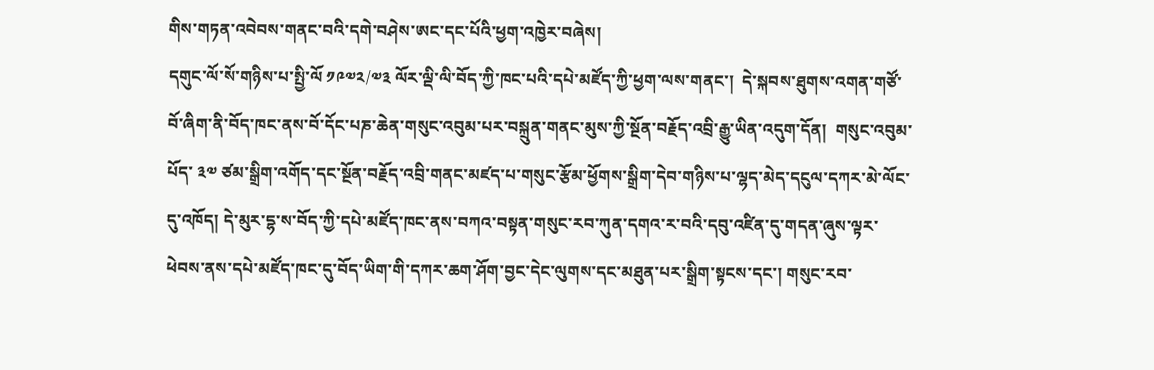གིས་གཏན་འབེབས་གནང་བའི་དགེ་བཤེས་ཨང་དང་པོའི་ཕྱག་འཁྱེར་བཞེས།
དགུང་ལོ་སོ་གཉིས་པ་སྤྱི་ལོ ༡༩༧༢/༧༣ ལོར་ལྡི་ལི་བོད་ཀྱི་ཁང་པའི་དཔེ་མཛོད་ཀྱི་ཕྱག་ལས་གནང་།  དེ་སྐབས་ཐུགས་འགན་གཙོ་བོ་ཞིག་ནི་བོད་ཁང་ནས་བོ་དོང་པཎ་ཆེན་གསུང་འབུམ་པར་བསྐྲུན་གནང་མུས་ཀྱི་སྔོན་བརྗོད་འབྲི་རྒྱུ་ཡིན་འདུག་དོན།  གསུང་འབུམ་པོད་ ༣༧ ཙམ་སྒྲིག་འགོད་དང་སྔོན་བརྗོད་འབྲི་གནང་མཛད་པ་གསུང་རྩོམ་ཕྱོགས་སྒྲིག་དེབ་གཉིས་པ་ལྷད་མེད་དངུལ་དཀར་མེ་ལོང་དུ་འཁོད། དེ་མུར་དྷ་ས་བོད་ཀྱི་དཔེ་མཛོད་ཁང་ནས་བཀའ་བསྟན་གསུང་རབ་ཀུན་དགའ་ར་བའི་དབུ་འཛིན་དུ་གདན་ཞུས་ལྟར་ཕེབས་ནས་དཔེ་མཛོད་ཁང་དུ་བོད་ཡིག་གི་དཀར་ཆག་ཤོག་བྱང་དེང་ལུགས་དང་མཐུན་པར་སྒྲིག་སྟངས་དང་། གསུང་རབ་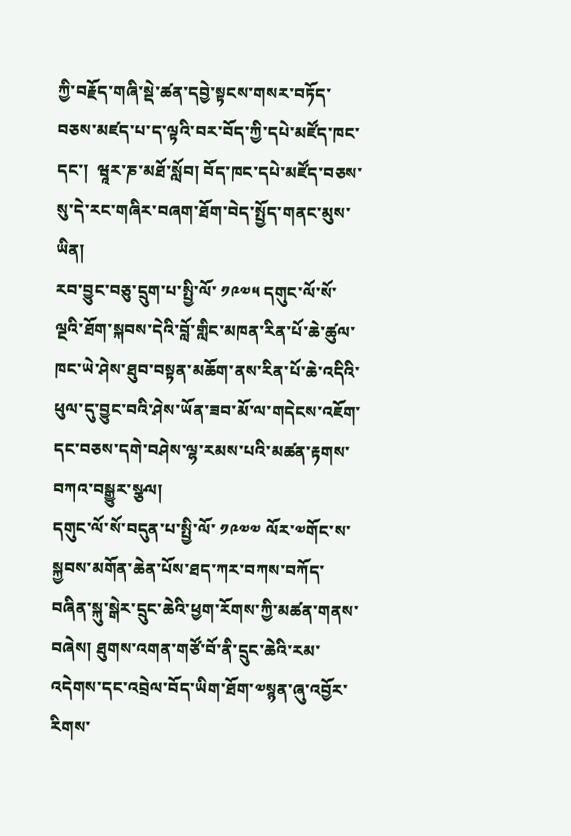ཀྱི་བརྗོད་གཞི་སྡེ་ཚན་དབྱེ་སྟངས་གསར་བཏོད་བཅས་མཛད་པ་ད་ལྟའི་བར་བོད་ཀྱི་དཔེ་མཛོད་ཁང་དང་།  ཝཱར་ཎ་མཐོ་སློབ། བོད་ཁང་དཔེ་མཛོད་བཅས་སུ་དེ་རང་གཞིར་བཞག་ཐོག་བེད་སྤྱོད་གནང་མུས་ཡིན།
རབ་བྱུང་བཅུ་དྲུག་པ་སྤྱི་ལོ་ ༡༩༧༥ དགུང་ལོ་སོ་ལྔའི་ཐོག་སྐབས་དེའི་བློ་གླིང་མཁན་རིན་པོ་ཆེ་ཚུལ་ཁང་ཡེ་ཤེས་ཐུབ་བསྟན་མཆོག་ནས་རིན་པོ་ཆེ་འདིའི་ཕུལ་དུ་བྱུང་བའི་ཤེས་ཡོན་ཟབ་མོ་ལ་གདེངས་འཇོག་དང་བཅས་དགེ་བཤེས་ལྷ་རམས་པའི་མཚན་རྟགས་བཀའ་བསྒྱུར་སྩལ།
དགུང་ལོ་སོ་བདུན་པ་སྤྱི་ལོ་ ༡༩༧༧ ལོར་༧གོང་ས་སྐྱབས་མགོན་ཆེན་པོས་ཐད་ཀར་བཀས་བཀོད་བཞིན་སྐུ་སྒེར་དྲུང་ཆེའི་ཕྱག་རོགས་ཀྱི་མཚན་གནས་བཞེས། ཐུགས་འགན་གཙོ་བོ་ནི་དྲུང་ཆེའི་རམ་འདེགས་དང་འབྲེལ་བོད་ཡིག་ཐོག་༧སྙན་ཞུ་འབྱོར་རིགས་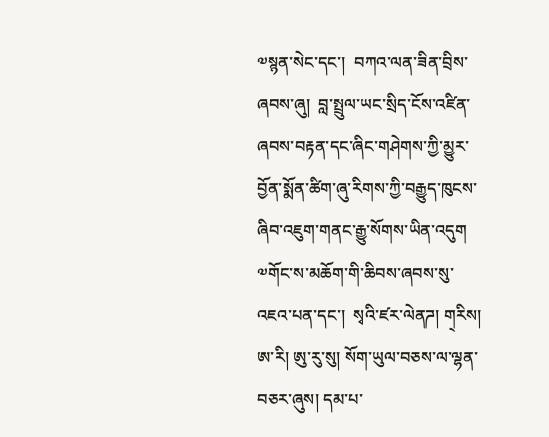༧སྙན་སེང་དང་།  བཀའ་ལན་ཟིན་བྲིས་ཞབས་ཞུ།  བླ་སྤྲུལ་ཡང་སྲིད་ངོས་འཛིན་ཞབས་བརྟན་དང་ཞིང་གཤེགས་ཀྱི་མྱུར་བྱོན་སྨོན་ཚིག་ཞུ་རིགས་ཀྱི་བརྒྱུད་ཁུངས་ཞིབ་འཇུག་གནང་རྒྱུ་སོགས་ཡིན་འདུག  ༧གོང་ས་མཆོག་གི་ཆིབས་ཞབས་སུ་འཇའ་པན་དང་།  སྭའི་ཛར་ལེནཌ། ག྄རིས།  ཨ་རི། ཨུ་རུ་སུ། སོག་ཡུལ་བཅས་ལ་ལྷན་བཅར་ཞུས། དམ་པ་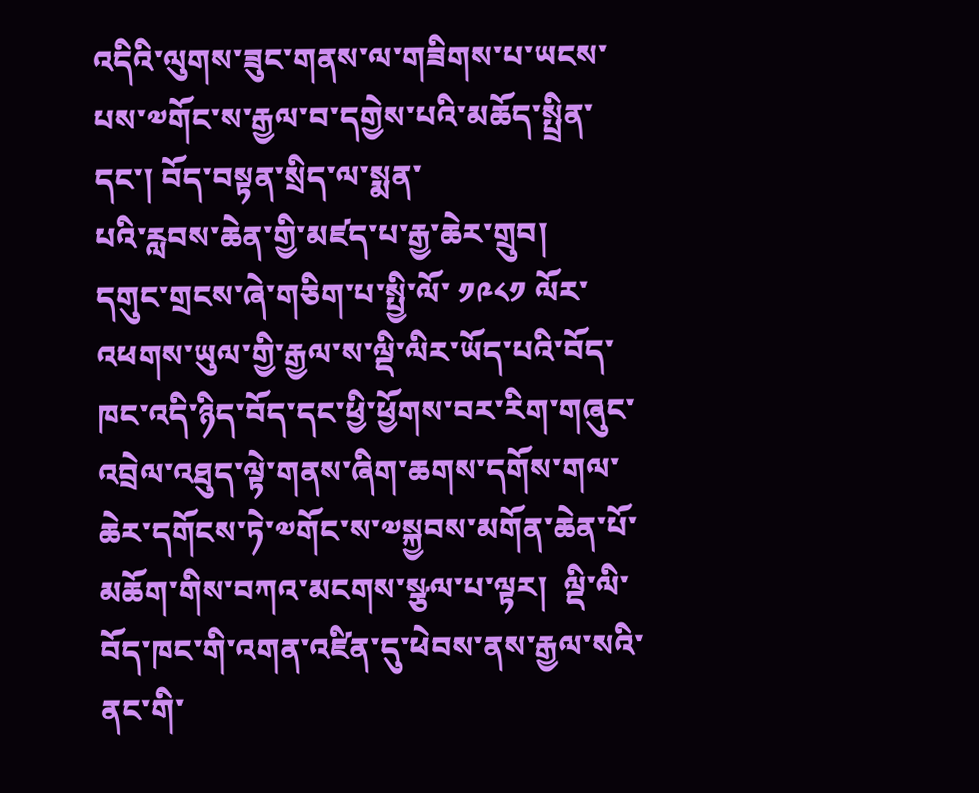འདིའི་ལུགས་ཟུང་གནས་ལ་གཟིགས་པ་ཡངས་པས་༧གོང་ས་རྒྱལ་བ་དགྱེས་པའི་མཆོད་སྤྲིན་དང་། བོད་བསྟན་སྲིད་ལ་སྨན་
པའི་རླབས་ཆེན་གྱི་མཛད་པ་རྒྱ་ཆེར་གྲུབ།
དགུང་གྲངས་ཞེ་གཅིག་པ་སྤྱི་ལོ་ ༡༩༨༡ ལོར་འཕགས་ཡུལ་གྱི་རྒྱལ་ས་ལྡི་ལིར་ཡོད་པའི་བོད་ཁང་འདི་ཉིད་བོད་དང་ཕྱི་ཕྱོགས་བར་རིག་གཞུང་འབྲེལ་འཐུད་ལྟེ་གནས་ཞིག་ཆགས་དགོས་གལ་ཆེར་དགོངས་ཏེ་༧གོང་ས་༧སྐྱབས་མགོན་ཆེན་པོ་མཆོག་གིས་བཀའ་མངགས་སྩལ་པ་ལྟར།  ལྡི་ལི་བོད་ཁང་གི་འགན་འཛིན་དུ་ཕེབས་ནས་རྒྱལ་སའི་ནང་གི་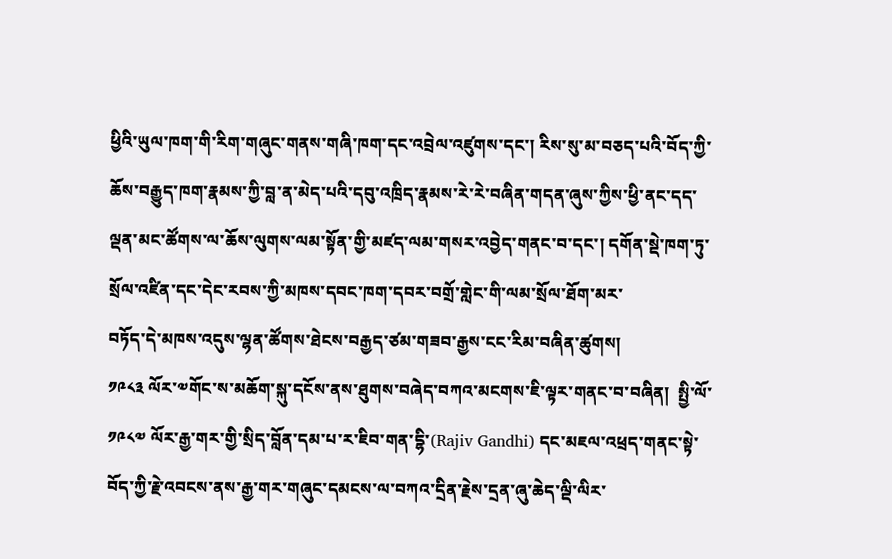ཕྱིའི་ཡུལ་ཁག་གི་རིག་གཞུང་གནས་གཞི་ཁག་དང་འབྲེལ་འཛུགས་དང་། རིས་སུ་མ་བཅད་པའི་བོད་ཀྱི་ཆོས་བརྒྱུད་ཁག་རྣམས་ཀྱི་བླ་ན་མེད་པའི་དབུ་འཁྲིད་རྣམས་རེ་རེ་བཞིན་གདན་ཞུས་ཀྱིས་ཕྱི་ནང་དད་ལྡན་མང་ཚོགས་ལ་ཆོས་ལུགས་ལམ་སྟོན་གྱི་མཛད་ལམ་གསར་འབྱེད་གནང་བ་དང་། དགོན་སྡེ་ཁག་ཏུ་སྲོལ་འཛིན་དང་དེང་རབས་ཀྱི་མཁས་དབང་ཁག་དབར་བགྲོ་གླེང་གི་ལམ་སྲོལ་ཐོག་མར་
བཏོད་དེ་མཁས་འདུས་ལྷན་ཚོགས་ཐེངས་བརྒྱད་ཙམ་གཟབ་རྒྱས་ངང་རིམ་བཞིན་ཚུགས།
༡༩༨༣ ལོར་༧གོང་ས་མཆོག་སྐུ་དངོས་ནས་ཐུགས་བཞེད་བཀའ་མངགས་ཇི་ལྟར་གནང་བ་བཞིན།  སྤྱི་ལོ་ ༡༩༨༧ ལོར་རྒྱ་གར་གྱི་སྲིད་བློན་དམ་པ་ར་ཇིབ་གན་དྷི་(Rajiv Gandhi) དང་མཇལ་འཕྲད་གནང་སྟེ་བོད་ཀྱི་རྗེ་འབངས་ནས་རྒྱ་གར་གཞུང་དམངས་ལ་བཀའ་དྲིན་རྗེས་དྲན་ཞུ་ཆེད་ལྡི་ལིར་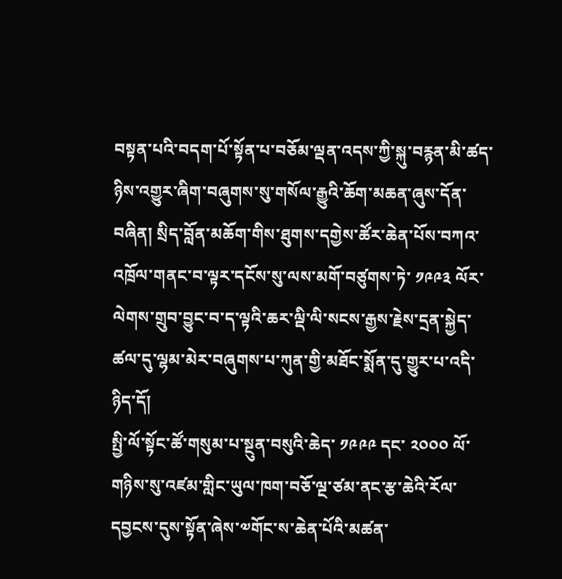བསྟན་པའི་བདག་པོ་སྟོན་པ་བཅོམ་ལྡན་འདས་ཀྱི་སྐུ་བརྙན་མི་ཚད་ཉིས་འགྱུར་ཞིག་བཞུགས་སུ་གསོལ་རྒྱུའི་ཆོག་མཆན་ཞུས་དོན་བཞིན། སྲིད་བློན་མཆོག་གིས་ཐུགས་དགྱེས་ཚོར་ཆེན་པོས་བཀའ་འཁྲོལ་གནང་བ་ལྟར་དངོས་སུ་ལས་མགོ་བཙུགས་ཏེ་ ༡༩༩༣ ལོར་ལེགས་གྲུབ་བྱུང་བ་ད་ལྟའི་ཆར་ལྡི་ལི་སངས་རྒྱས་རྗེས་དྲན་སྐྱེད་ཚལ་དུ་ལྷམ་མེར་བཞུགས་པ་ཀུན་གྱི་མཐོང་སྨོན་དུ་གྱུར་པ་འདི་ཉིད་དོ།
སྤྱི་ལོ་སྟོང་ཚོ་གསུམ་པ་སྔུན་བསུའི་ཆེད་ ༡༩༩༩ དང་ ༢༠༠༠ ལོ་གཉིས་སུ་འཛམ་གླིང་ཡུལ་ཁག་བཅོ་ལྔ་ཙམ་ནང་རྩ་ཆེའི་རོལ་དབྱངས་དུས་སྟོན་ཞེས་༧གོང་ས་ཆེན་པོའི་མཚན་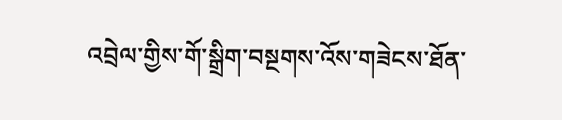འབྲེལ་གྱིས་གོ་སྒྲིག་བསྔགས་འོས་གཟེངས་ཐོན་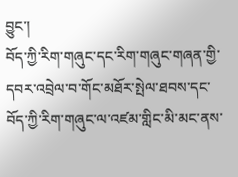བྱུང་།
བོད་ཀྱི་རིག་གཞུང་དང་རིག་གཞུང་གཞན་གྱི་དབར་འབྲེལ་བ་གོང་མཐོར་སྤེལ་ཐབས་དང་བོད་ཀྱི་རིག་གཞུང་ལ་འཛམ་གླིང་མི་མང་ནས་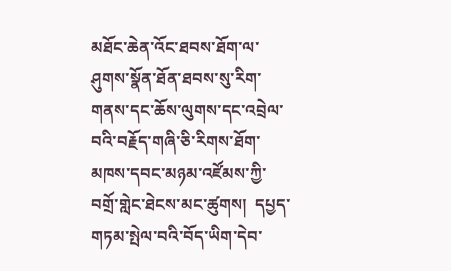མཐོང་ཆེན་འོང་ཐབས་ཐོག་ལ་ཤུགས་སྣོན་ཐོན་ཐབས་སུ་རིག་གནས་དང་ཆོས་ལུགས་དང་འབྲེལ་བའི་བརྗོད་གཞི་ཅི་རིགས་ཐོག་མཁས་དབང་མཉམ་འཛོམས་ཀྱི་བགྲོ་གླེང་ཐེངས་མང་ཚུགས།  དཔྱད་གཏམ་སྤེལ་བའི་བོད་ཡིག་དེབ་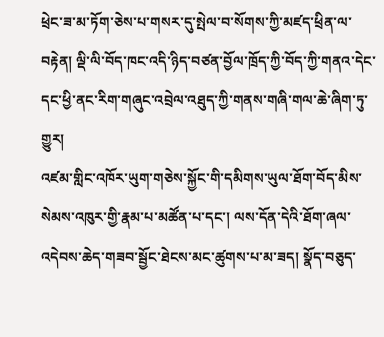ཕྲེང་ཟ་མ་ཏོག་ཅེས་པ་གསར་དུ་སྤེལ་བ་སོགས་ཀྱི་མཛད་ཕྲིན་ལ་བརྟེན། ལྡི་ལི་བོད་ཁང་འདི་ཉིད་བཙན་བྱོལ་ཁྲོད་ཀྱི་བོད་ཀྱི་གནའ་དེང་དང་ཕྱི་ནང་རིག་གཞུང་འབྲེལ་འཐུད་ཀྱི་གནས་གཞི་གལ་ཆེ་ཞིག་ཏུ་གྱུར།
འཛམ་གླིང་འཁོར་ཡུག་གཅེས་སྐྱོང་གི་དམིགས་ཡུལ་ཐོག་བོད་མིས་སེམས་འཁུར་གྱི་རྣམ་པ་མཚོན་པ་དང་། ལས་དོན་དེའི་ཐོག་ཞལ་འདེབས་ཆེད་གཟབ་སྦྱོང་ཐེངས་མང་ཚུགས་པ་མ་ཟད། སྣོད་བཅུད་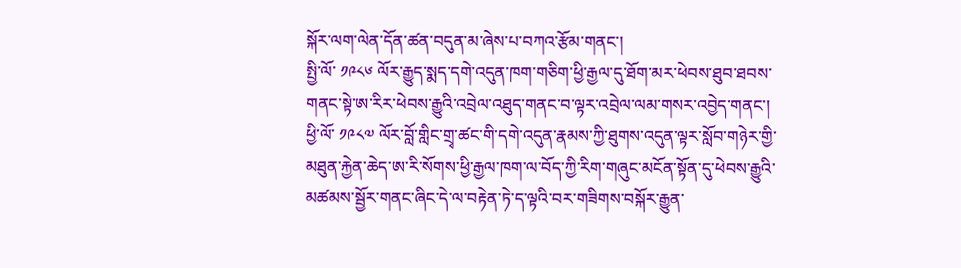སྐོར་ལག་ལེན་དོན་ཚན་བདུན་མ་ཞེས་པ་བཀའ་རྩོམ་གནང་།
སྤྱི་ལོ་ ༡༩༨༦ ལོར་རྒྱུད་སྨད་དགེ་འདུན་ཁག་གཅིག་ཕྱི་རྒྱལ་དུ་ཐོག་མར་ཕེབས་ཐུབ་ཐབས་གནང་སྟེ་ཨ་རིར་ཕེབས་རྒྱུའི་འབྲེལ་འཐུད་གནང་བ་ལྟར་འབྲེལ་ལམ་གསར་འབྱེད་གནང་།
ཕྱི་ལོ་ ༡༩༨༧ ལོར་བློ་གླིང་གྲྭ་ཚང་གི་དགེ་འདུན་རྣམས་ཀྱི་ཐུགས་འདུན་ལྟར་སློབ་གཉེར་གྱི་མཐུན་རྐྱེན་ཆེད་ཨ་རི་སོགས་ཕྱི་རྒྱལ་ཁག་ལ་བོད་ཀྱི་རིག་གཞུང་མངོན་སྟོན་དུ་ཕེབས་རྒྱུའི་མཚམས་སྦྱོར་གནང་ཞིང་དེ་ལ་བརྟེན་ཏེ་ད་ལྟའི་བར་གཟིགས་བསྐོར་རྒྱུན་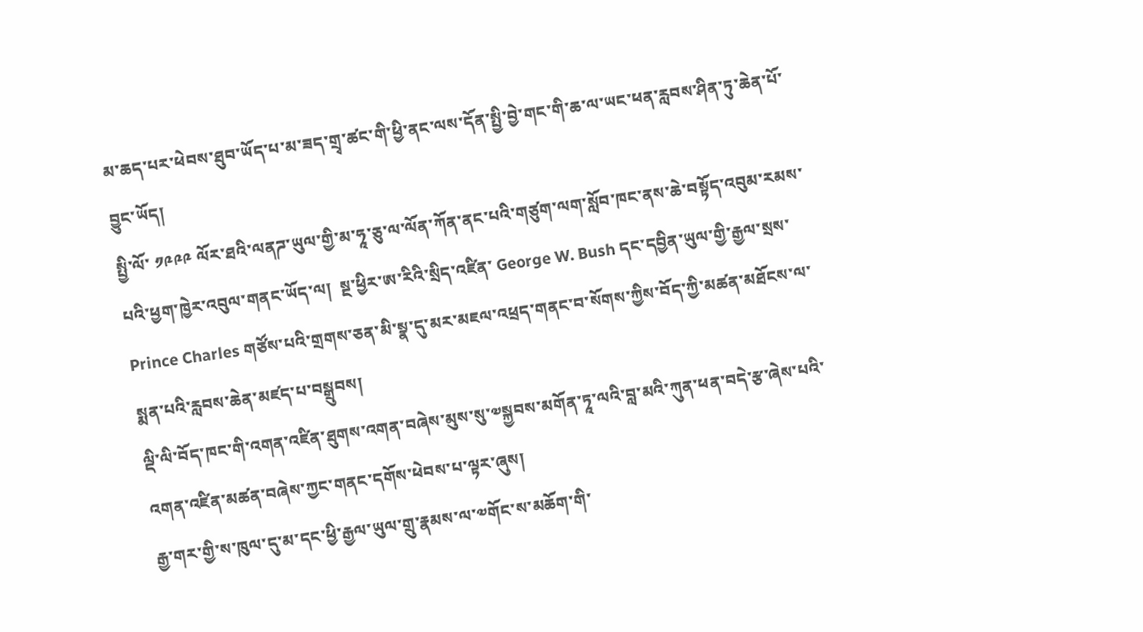མ་ཆད་པར་ཕེབས་ཐུབ་ཡོད་པ་མ་ཟད་གྲྭ་ཚང་གི་ཕྱི་ནང་ལས་དོན་སྤྱི་བྱེ་གང་གི་ཆ་ལ་ཡང་ཕན་རླབས་ཤིན་ཏུ་ཆེན་པོ་བྱུང་ཡོད།
སྤྱི་ལོ་ ༡༩༩༩ ལོར་ཐའི་ལནཌ་ཡུལ་གྱི་མ་ཧཱ་ཅུ་ལ་ལོན་ཀོན་ནང་པའི་གཙུག་ལག་སློབ་ཁང་ནས་ཆེ་བསྟོད་འབུམ་རམས་པའི་ཕྱག་ཁྱེར་འབུལ་གནང་ཡོད་ལ།  སྔ་ཕྱིར་ཨ་རིའི་སྲིད་འཛིན་ George W. Bush དང་དབྱིན་ཡུལ་གྱི་རྒྱལ་སྲས་ Prince Charles གཙོས་པའི་གྲགས་ཅན་མི་སྣ་དུ་མར་མཇལ་འཕྲད་གནང་བ་སོགས་ཀྱིས་བོད་ཀྱི་མཚན་མཐོངས་ལ་སྨན་པའི་རླབས་ཆེན་མཛད་པ་བསྒྲུབས།
ལྡི་ལི་བོད་ཁང་གི་འགན་འཛིན་ཐུགས་འགན་བཞེས་མུས་སུ་༧སྐྱབས་མགོན་ཏཱ་ལའི་བླ་མའི་ཀུན་ཕན་བདེ་རྩ་ཞེས་པའི་འགན་འཛིན་མཚན་བཞེས་ཀྱང་གནང་དགོས་ཕེབས་པ་ལྟར་ཞུས།
རྒྱ་གར་གྱི་ས་ཁུལ་དུ་མ་དང་ཕྱི་རྒྱལ་ཡུལ་གྲུ་རྣམས་ལ་༧གོང་ས་མཆོག་གི་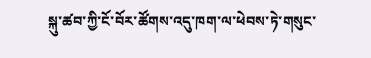སྐུ་ཚབ་ཀྱི་ངོ་བོར་ཚོགས་འདུ་ཁག་ལ་ཕེབས་ཏེ་གསུང་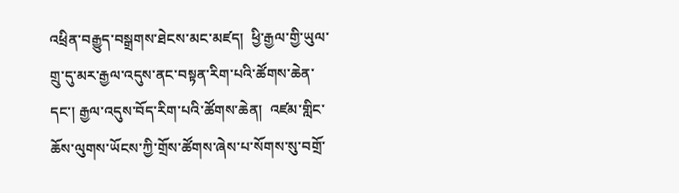འཕྲིན་བརྒྱུད་བསྒྲགས་ཐེངས་མང་མཛད།  ཕྱི་རྒྱལ་གྱི་ཡུལ་གྲུ་དུ་མར་རྒྱལ་འདུས་ནང་བསྟན་རིག་པའི་ཚོགས་ཆེན་དང་། རྒྱལ་འདུས་བོད་རིག་པའི་ཚོགས་ཆེན།  འཛམ་གླིང་ཆོས་ལུགས་ཡོངས་ཀྱི་གྲོས་ཚོགས་ཞེས་པ་སོགས་སུ་བགྲོ་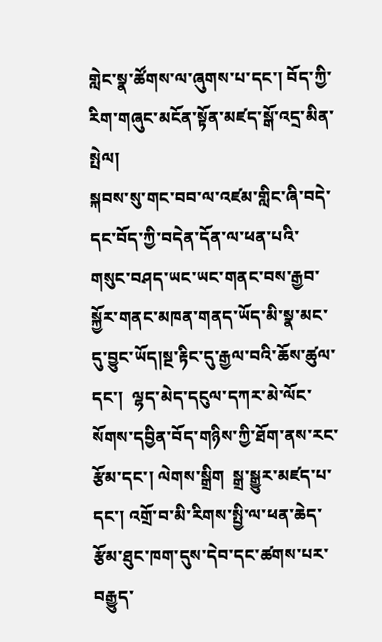གླེང་སྣ་ཚོགས་ལ་ཞུགས་པ་དང་། བོད་ཀྱི་རིག་གཞུང་མངོན་སྟོན་མཛད་སྒོ་འདྲ་མིན་སྤེལ།
སྐབས་སུ་གང་བབ་ལ་འཛམ་གླིང་ཞི་བདེ་དང་བོད་ཀྱི་བདེན་དོན་ལ་ཕན་པའི་གསུང་བཤད་ཡང་ཡང་གནང་བས་རྒྱབ་སྐྱོར་གནང་མཁན་གནད་ཡོད་མི་སྣ་མང་དུ་བྱུང་ཡོད།སྔ་རྟིང་དུ་རྒྱལ་བའི་ཆོས་ཚུལ་དང་།  ལྷད་མེད་དངུལ་དཀར་མེ་ལོང་སོགས་དབྱིན་བོད་གཉིས་ཀྱི་ཐོག་ནས་རང་རྩོམ་དང་། ལེགས་སྒྲིག  སྒྲ་སྒྱུར་མཛད་པ་དང་། འགྲོ་བ་མི་རིགས་སྤྱི་ལ་ཕན་ཆེད་རྩོམ་ཐུང་ཁག་དུས་དེབ་དང་ཚགས་པར་བརྒྱུད་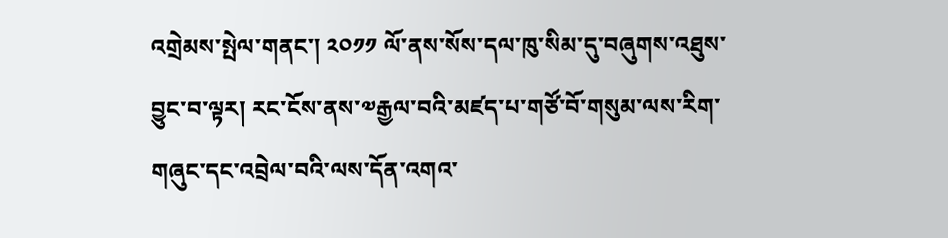འགྲེམས་སྤེལ་གནང་། ༢༠༡༡ ལོ་ནས་སོས་དལ་ཁུ་སིམ་དུ་བཞུགས་འཐུས་བྱུང་བ་ལྟར། རང་ངོས་ནས་༧རྒྱལ་བའི་མཛད་པ་གཙོ་བོ་གསུམ་ལས་རིག་གཞུང་དང་འབྲེལ་བའི་ལས་དོན་འགའ་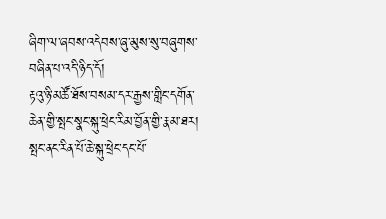ཞིག་ལ་ཞབས་འདེབས་ཞུ་མུས་སུ་བཞུགས་བཞིན་པ་འདི་ཉིད་དོ།
རྟའུ་ཉི་མཚོ་ཐོས་བསམ་དར་རྒྱས་གླིང་དགོན་ཆེན་གྱི་སྤང་སྣང་སྐུ་ཕྲེང་རིམ་བྱོན་གྱི་རྣམ་ཐར།
སྤང་ནང་རིན་པོ་ཆེ་སྐུ་ཕྲེང་དང་པོ་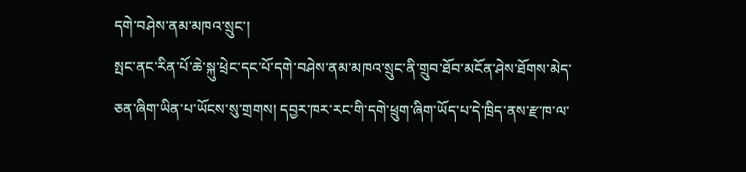དགེ་བཤེས་ནམ་མཁའ་སྲུང་།
སྤང་ནང་རིན་པོ་ཆེ་སྐུ་ཕྲེང་དང་པོ་དགེ་བཤེས་ནམ་མཁའ་སྲུང་ནི་གྲུབ་ཐོབ་མངོན་ཤེས་ཐོགས་མེད་ཅན་ཞིག་ཡིན་པ་ཡོངས་སུ་གྲགས། དབྱར་ཁར་རང་གི་དགེ་ཕྲུག་ཞིག་ཡོད་པ་དེ་ཁྲིད་ནས་རྫ་ཁ་ལ་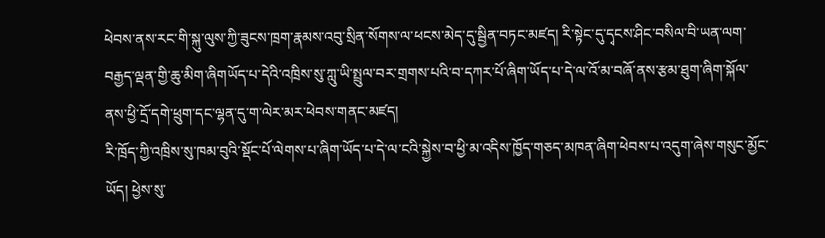ཕེབས་ནས་རང་གི་སྐུ་ལུས་ཀྱི་ཟུངས་ཁྲག་རྣམས་འབུ་སྲིན་སོགས་ལ་ཕངས་མེད་དུ་སྦྱིན་བཏང་མཛད། རི་སྟེང་དུ་དྭངས་ཤིང་བསིལ་བི་ཡན་ལག་བརྒྱད་ལྡན་གྱི་ཆུ་མིག་ཞིགཡོད་པ་དེའི་འཁྲིས་སུ་ཀླུ་ཡི་སྤྲུལ་བར་གྲགས་པའི་བ་དཀར་པོ་ཞིག་ཡོད་པ་དེ་ལ་འོ་མ་བཞོ་ནས་རྩམ་ཐུག་ཞིག་སྐོལ་ནས་ཕྱི་དྲོ་དགེ་ཕྲུག་དང་ལྷན་དུ་ག་ལེར་མར་ཕེབས་གནང་མཛད།
རི་ཁྲོད་ཀྱི་འཁྲིས་སུ་ཁམ་བུའི་སྡོང་པོ་ལེགས་པ་ཞིག་ཡོད་པ་དེ་ལ་ངའི་སྐྱེས་བ་ཕྱི་མ་འདིས་ཁྱོད་གཅད་མཁན་ཞིག་ཕེབས་པ་འདུག་ཞེས་གསུང་མྱོང་ཡོད། ཕྱེས་སུ་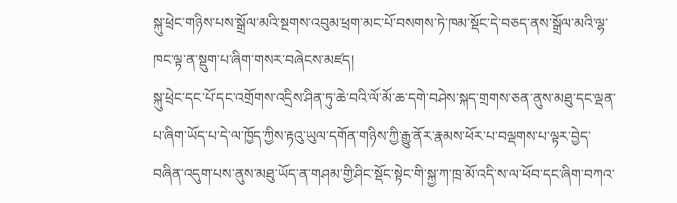སྐུ་ཕྲེང་གཉིས་པས་སྒྲོལ་མའི་སྔགས་འབུམ་ཕྲག་མང་པོ་བསགས་ཏེ་ཁམ་སྡོང་དེ་བཅད་ནས་སྒྲོལ་མའི་ལྷ་ཁང་ལྟ་ན་སྡུག་པ་ཞིག་གསར་བཞེངས་མཛད།
སྐུ་ཕྲེང་དང་པོ་དང་འགྲོགས་འདྲིས་ཤིན་ཏུ་ཆེ་བའི་ལོ་མོ་ཆ་དགེ་བཤེས་སྐད་གྲགས་ཅན་ནུས་མཐུ་དང་ལྡན་པ་ཞིག་ཡོད་པ་དེ་ལ་ཁྱོད་ཀྱིས་རྟའུ་ཡུལ་དགོན་གཉིས་ཀྱི་རྒྱུ་ནོར་རྣམས་ཕོར་པ་བལྡགས་པ་ལྟར་བྱེད་བཞིན་འདུག་པས་ནུས་མཐུ་ཡོད་ན་གཤམ་གྱི་ཤིང་སྡོང་སྟེང་གི་སྐྱ་ཀ་ཁྲ་མོ་འདི་ས་ལ་ཕོབ་དང་ཞིག་བཀའ་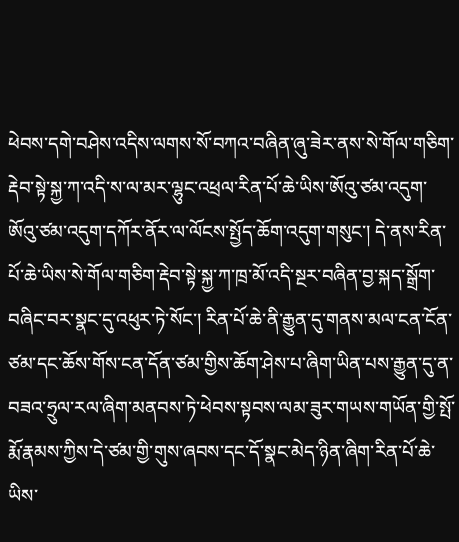ཕེབས་དགེ་བཤེས་འདིས་ལགས་སོ་བཀའ་བཞིན་ཞུ་ཟེར་ནས་སེ་གོལ་གཅིག་རྡེབ་སྟེ་སྐྱ་ཀ་འདི་ས་ལ་མར་ལྷུང་འཕྲལ་རིན་པོ་ཆེ་ཡིས་ཨོའུ་ཙམ་འདུག་ཨོའུ་ཙམ་འདུག་དཀོར་ནོར་ལ་ལོངས་སྤྱོད་ཆོག་འདུག་གསུང་། དེ་ནས་རིན་པོ་ཆེ་ཡིས་སེ་གོལ་གཅིག་རྡེབ་སྟེ་སྐྱ་ཀ་ཁྲ་མོ་འདི་སྔར་བཞིན་བྱ་སྐད་སྒྲོག་བཞིང་བར་སྣང་དུ་འཕུར་ཏེ་སོང་། རིན་པོ་ཆེ་ནི་རྒྱུན་དུ་གནས་མལ་ངན་ངོན་ཙམ་དང་ཆོས་གོས་ངན་དོན་ཙམ་གྱིས་ཆོག་ཤེས་པ་ཞིག་ཡིན་པས་རྒྱུན་དུ་ན་བཟའ་ཧྲུལ་རལ་ཞིག་མནབས་ཏེ་ཕེབས་སྟབས་ལམ་ཟུར་གཡས་གཡོན་གྱི་སྤོ་རྨོ་རྣམས་ཀྱིས་དེ་ཙམ་གྱི་གུས་ཞབས་དང་དོ་སྣང་མེད་ཉིན་ཞིག་རིན་པོ་ཆེ་ཡིས་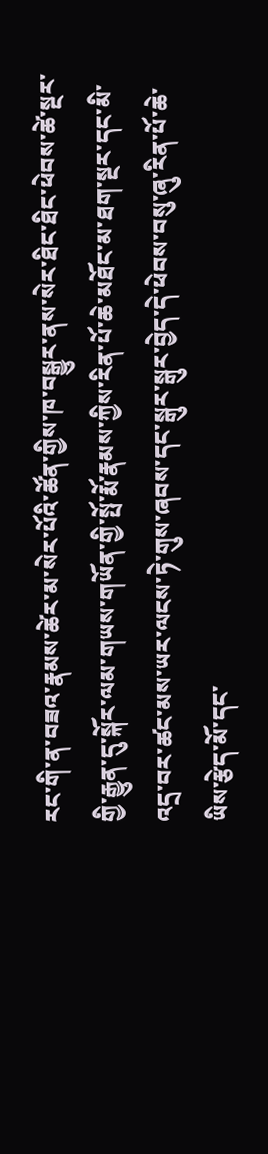རང་གི་ན་བཟའ་རྣམས་ཚེར་མ་སེར་པོའི་ཚོན་གྱིས་ཁ་བསྒྱུར་ནས་སེར་ཐིང་ཐིང་ཕེབས་ཚེ་སྔར་གྱི་རྒྱུན་དུ་སྐོར་ལམ་གཡས་གཡོན་གྱི་སྤོ་རྨོ་རྣམས་ཀྱིས་རིན་པོ་ཆེ་མཐོང་མ་ཐག་སྔར་དང་མི་འདྲ་བར་ཚང་མས་ཡར་ལངས་ཏེ་གུས་ཞབས་དང་སྒུར་སྒུར་བྱེད་དེ་ཕེབས་བསུ་ཞུ་རིན་པོ་ཆེ་ཡིས་རྩེད་མོ་དང་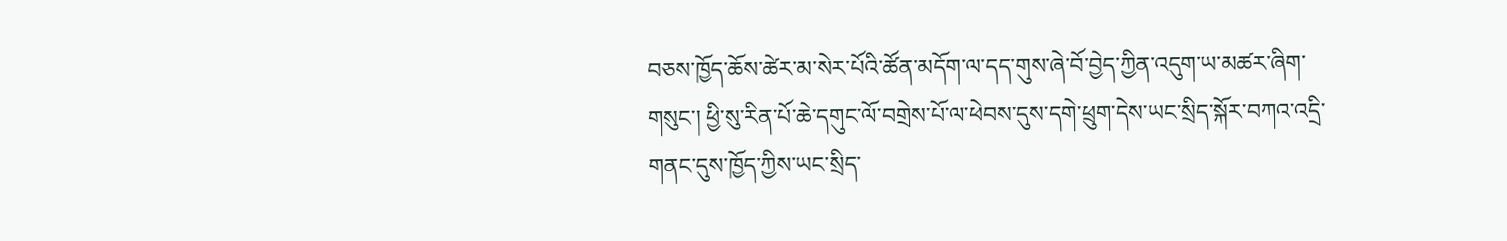བཅས་ཁྱོད་ཆོས་ཚེར་མ་སེར་པོའི་ཚོན་མདོག་ལ་དད་གུས་ཞེ་བོ་བྱེད་ཀྱིན་འདུག་ཡ་མཚར་ཞིག་གསུང་། ཕྱི་སུ་རིན་པོ་ཆེ་དགུང་ལོ་བགྲེས་པོ་ལ་ཕེབས་དུས་དགེ་ཕྲུག་དེས་ཡང་སྲིད་སྐོར་བཀའ་འདྲི་གནང་དུས་ཁྱོད་ཀྱིས་ཡང་སྲིད་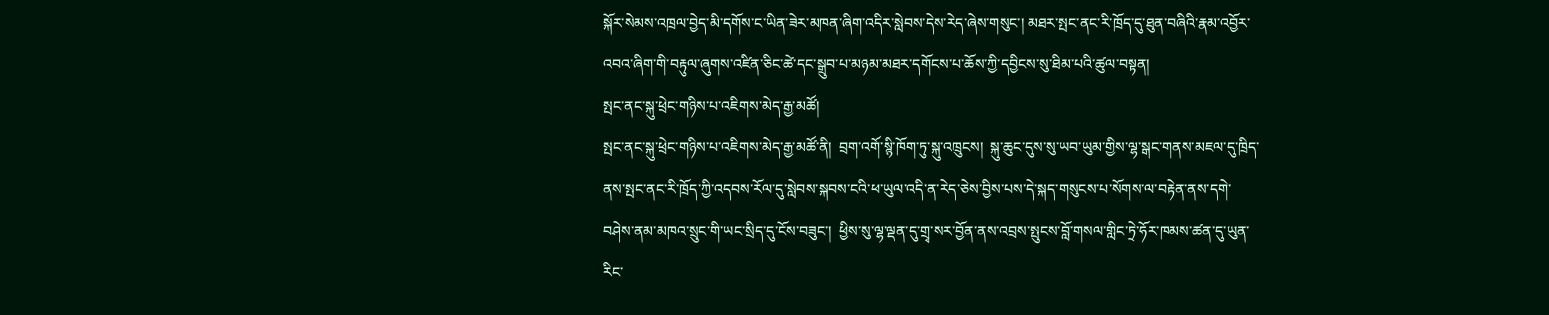སྐོར་སེམས་འཁྲལ་བྱེད་མི་དགོས་ང་ཡིན་ཟེར་མཁན་ཞིག་འདིར་སླེབས་དེས་རེད་ཞེས་གསུང་། མཐར་སྤང་ནང་རི་ཁྲོད་དུ་ཐུན་བཞིའི་རྣམ་འབྱོར་འབའ་ཞིག་གི་བརྟུལ་ཞུགས་འཛིན་ཅིང་ཚེ་དང་སྒྲུབ་པ་མཉམ་མཐར་དགོངས་པ་ཆོས་ཀྱི་དབྱིངས་སུ་ཐིམ་པའི་ཚུལ་བསྟན།
སྤང་ནང་སྐུ་ཕྲེང་གཉིས་པ་འཇིགས་མེད་རྒྱ་མཚོ།
སྤང་ནང་སྐུ་ཕྲེང་གཉིས་པ་འཇིགས་མེད་རྒྱ་མཚོ་ནི།  བྲག་འགོ་སྙི་ཁོག་ཏུ་སྐུ་འཁྲུངས།  སྐུ་ཆུང་དུས་སུ་ཡབ་ཡུམ་གྱིས་ལྷ་སྒང་གནས་མཇལ་དུ་ཁྲིད་ནས་སྤང་ནང་རི་ཁྲོད་ཀྱི་འདབས་རོལ་དུ་སླེབས་སྐབས་ངའི་ཕ་ཡུལ་འདི་ན་རེད་ཅེས་བྱིས་པས་དེ་སྐད་གསུངས་པ་སོགས་ལ་བརྟེན་ནས་དགེ་བཤེས་ནམ་མཁའ་སྲུང་གི་ཡང་སྲིད་དུ་ངོས་བཟུང་།  ཕྱིས་སུ་ལྷ་ལྡན་དུ་གྲྭ་སར་བྱོན་ནས་འབྲས་སྤུངས་བློ་གསལ་གླིང་ཏྲེ་ཧོར་ཁམས་ཚན་དུ་ཡུན་རིང་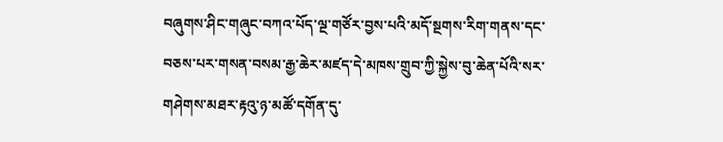བཞུགས་ཤིང་གཞུང་བཀའ་པོད་ལྔ་གཙོར་བྱས་པའི་མདོ་སྔགས་རིག་གནས་དང་བཅས་པར་གསན་བསམ་རྒྱ་ཆེར་མཛད་དེ་མཁས་གྲུབ་ཀྱི་སྐྱེས་བུ་ཆེན་པོའི་སར་གཤེགས་མཐར་རྟའུ་ཉ་མཚོ་དགོན་དུ་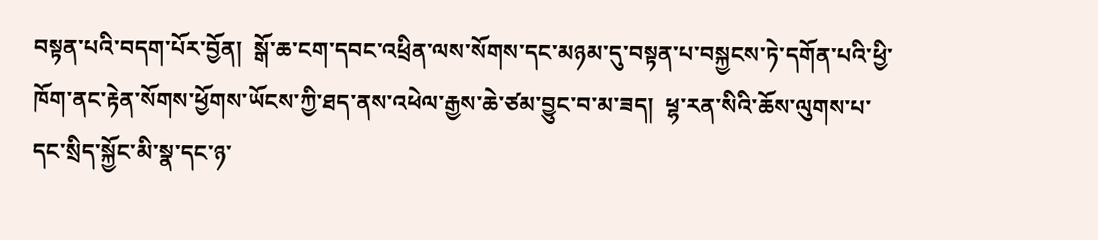བསྟན་པའི་བདག་པོར་བྱོན།  སྒོ་ཆ་ངག་དབང་འཕྲིན་ལས་སོགས་དང་མཉམ་དུ་བསྟན་པ་བསྐྱངས་ཏེ་དགོན་པའི་ཕྱི་ཁོག་ནང་རྟེན་སོགས་ཕྱོགས་ཡོངས་ཀྱི་ཐད་ནས་འཕེལ་རྒྱས་ཆེ་ཙམ་བྱུང་བ་མ་ཟད།  ཕྷ་རན་སིའི་ཆོས་ལུགས་པ་དང་སྲིད་སྐྱོང་མི་སྣ་དང་ཉ་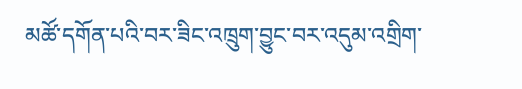མཚོ་དགོན་པའི་བར་ཟིང་འཁྲུག་བྱུང་བར་འདུམ་འགྲིག་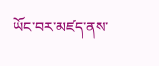ཡོང་བར་མཛད་ནས་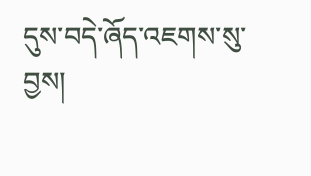དུས་བདེ་ཞོད་འཇགས་སུ་བྱས།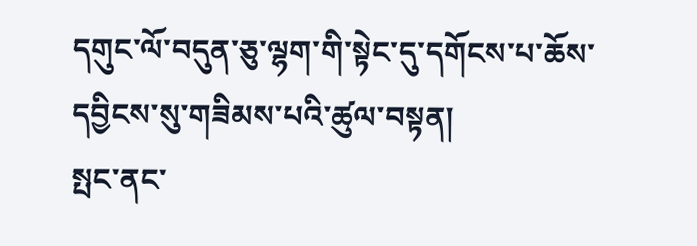དགུང་ལོ་བདུན་ཅུ་ལྷག་གི་སྟེང་དུ་དགོངས་པ་ཆོས་དབྱིངས་སུ་གཟིམས་པའི་ཚུལ་བསྟན།
སྤང་ནང་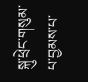སྐུ་ཕྲེང་གསུམ་པ་བྱམས་པ་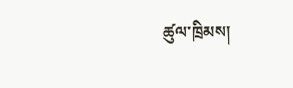ཚུལ་ཁྲིམས།